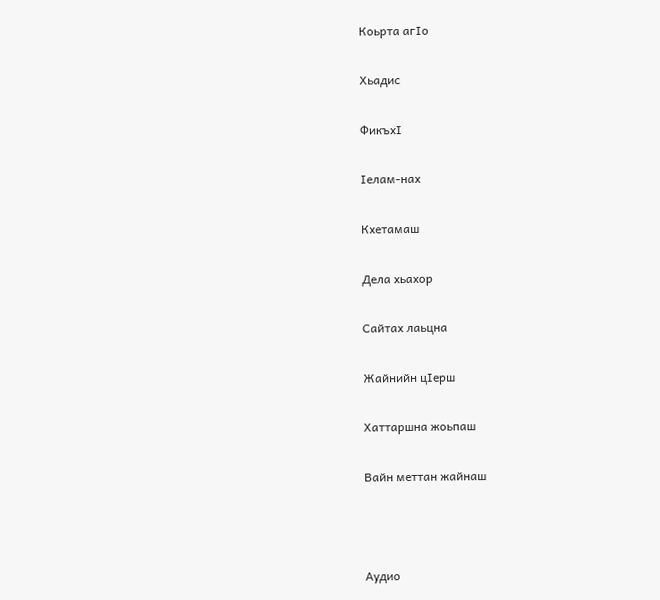Коьрта агIо

Хьадис

ФикъхI

Iелам-нах

Кхетамаш

Дела хьахор

Сайтах лаьцна

Жайнийн цIерш

Хаттаршна жоьпаш

Вайн меттан жайнаш



Аудио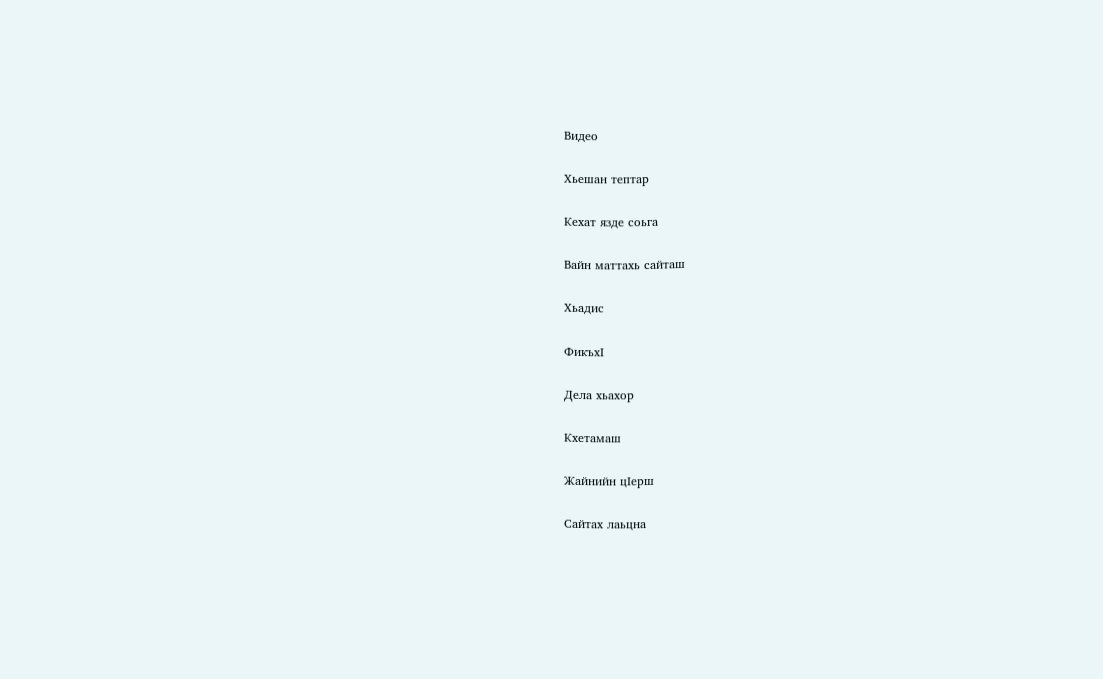Видео

Хьешан тептар

Кехат язде соьга

Вайн маттахь сайташ

Хьадис

ФикъхI

Дела хьахор

Кхетамаш

Жайнийн цIерш

Сайтах лаьцна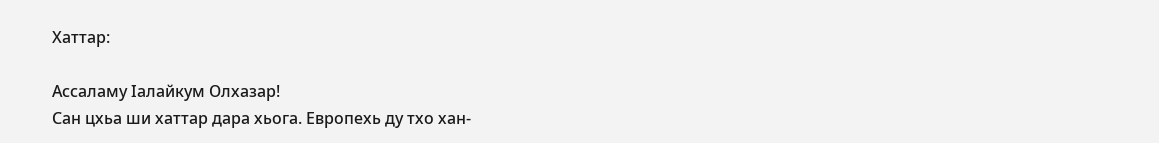Хаттар:

Ассаламу Iалайкум Олхазар!
Сан цхьа ши хаттар дара хьога. Европехь ду тхо хан-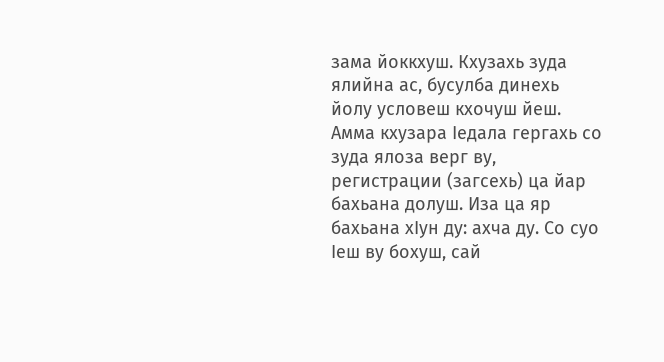зама йоккхуш. Кхузахь зуда ялийна ас, бусулба динехь йолу условеш кхочуш йеш. Амма кхузара Iедала гергахь со зуда ялоза верг ву, регистрации (загсехь) ца йар бахьана долуш. Иза ца яр бахьана хIун ду: ахча ду. Со суo Iеш ву бохуш, сай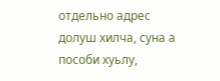отдельно адрес долуш хилча, суна а пособи хуьлу,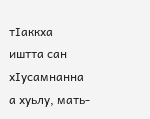тIаккха иштта сан хIусамнанна а хуьлу, мать-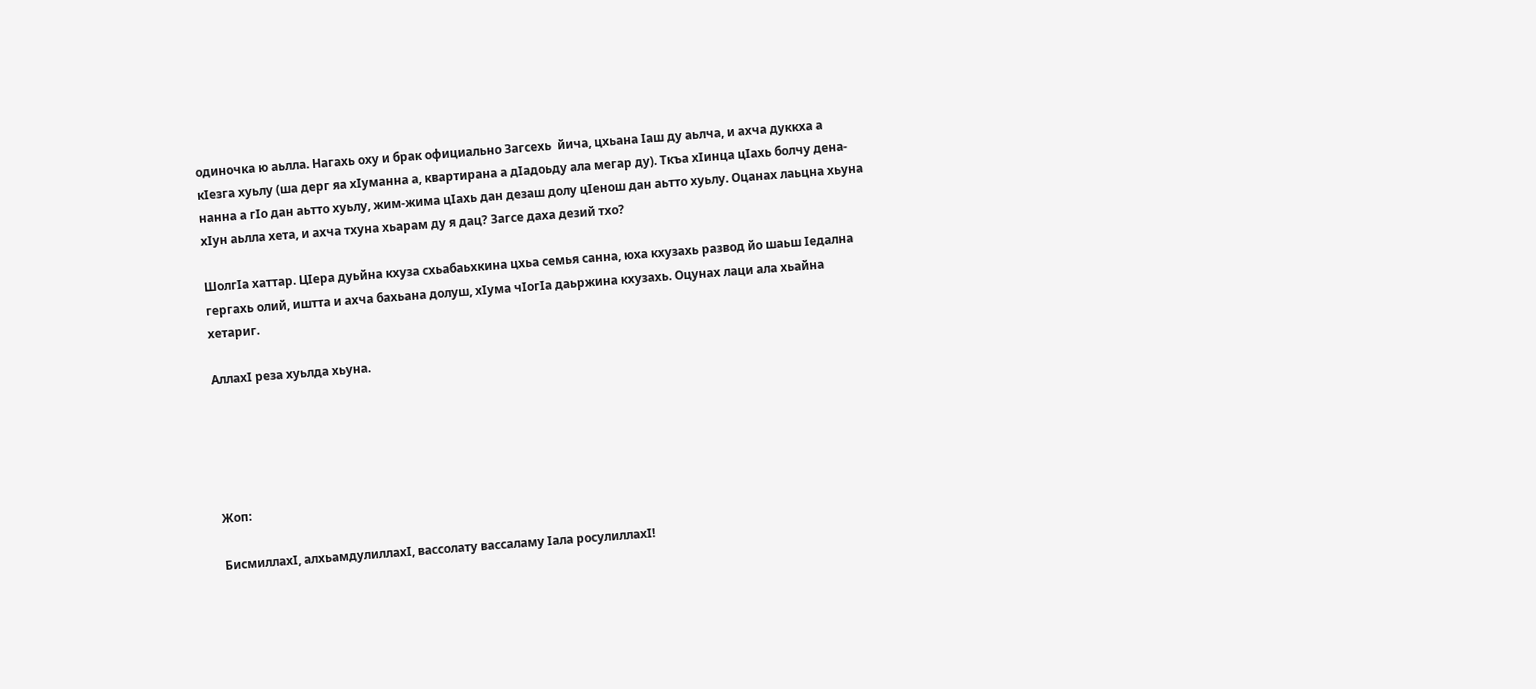одиночка ю аьлла. Нагахь оху и брак официально Загсехь  йича, цхьана Iаш ду аьлча, и ахча дуккха а кIезга хуьлу (ша дерг яа хIуманна а, квартирана а дIадоьду ала мегар ду). Ткъа хIинца цIахь болчу дена-нанна а гIо дан аьтто хуьлу, жим-жима цIахь дан дезаш долу цIенош дан аьтто хуьлу. Оцанах лаьцна хьуна хIун аьлла хета, и ахча тхуна хьарам ду я дац? Загсе даха дезий тхо?

ШолгIа хаттар. ЦIера дуьйна кхуза схьабаьхкина цхьа семья санна, юха кхузахь развод йо шаьш Iедална гергахь олий, иштта и ахча бахьана долуш, хIума чIогIа даьржина кхузахь. Оцунах лаци ала хьайна хетариг.

АллахI реза хуьлда хьуна.





Жоп:

БисмиллахI, алхьамдулиллахI, вассолату вассаламу Iала росулиллахI!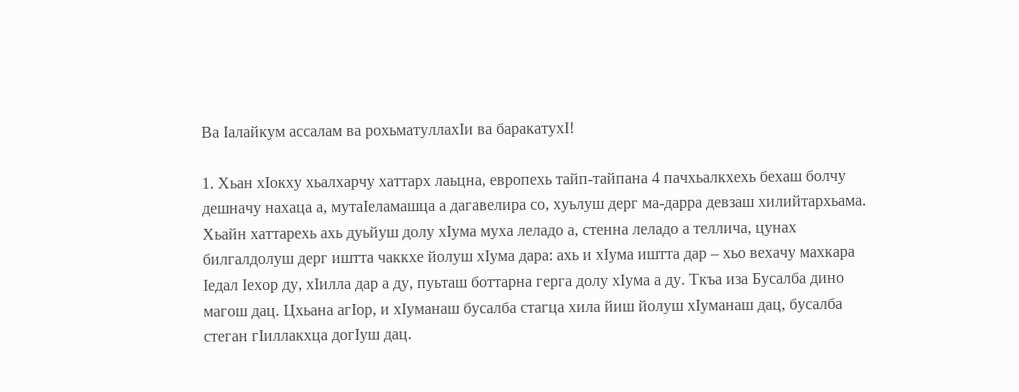Ва Iалайкум ассалам ва рохьматуллахIи ва баракатухI!

1. Хьан хIокху хьалхарчу хаттарх лаьцна, европехь тайп-тайпана 4 пачхьалкхехь бехаш болчу дешначу нахаца а, мутаIеламашца а дагавелира со, хуьлуш дерг ма-дарра девзаш хилийтархьама. Хьайн хаттарехь ахь дуьйуш долу хIума муха леладо а, стенна леладо а теллича, цунах билгалдолуш дерг иштта чаккхе йолуш хIума дара: ахь и хIума иштта дар – хьо вехачу махкара Iедал Iехор ду, хIилла дар а ду, пуьташ боттарна герга долу хIума а ду. Ткъа иза Бусалба дино магош дац. Цхьана агIор, и хIуманаш бусалба стагца хила йиш йолуш хIуманаш дац, бусалба стеган гIиллакхца догIуш дац.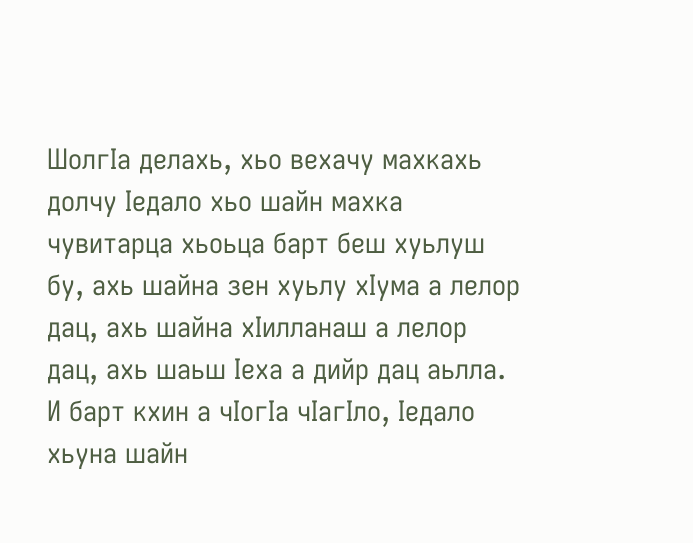ШолгIа делахь, хьо вехачу махкахь долчу Iедало хьо шайн махка чувитарца хьоьца барт беш хуьлуш бу, ахь шайна зен хуьлу хIума а лелор дац, ахь шайна хIилланаш а лелор дац, ахь шаьш Iеха а дийр дац аьлла. И барт кхин а чIогIа чIагIло, Iедало хьуна шайн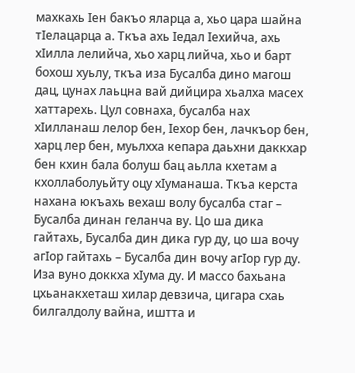махкахь Iен бакъо яларца а, хьо цара шайна тIелацарца а. Ткъа ахь Iедал Iехийча, ахь хIилла лелийча, хьо харц лийча, хьо и барт бохош хуьлу, ткъа иза Бусалба дино магош дац, цунах лаьцна вай дийцира хьалха масех хаттарехь. Цул совнаха, бусалба нах хIилланаш лелор бен, Iехор бен, лачкъор бен, харц лер бен, муьлхха кепара даьхни даккхар бен кхин бала болуш бац аьлла кхетам а кхоллаболуьйту оцу хIуманаша. Ткъа керста нахана юкъахь вехаш волу бусалба стаг – Бусалба динан геланча ву. Цо ша дика гайтахь, Бусалба дин дика гур ду, цо ша вочу агIор гайтахь – Бусалба дин вочу агIор гур ду. Иза вуно доккха хIума ду. И массо бахьана цхьанакхеташ хилар девзича, цигара схаь билгалдолу вайна, иштта и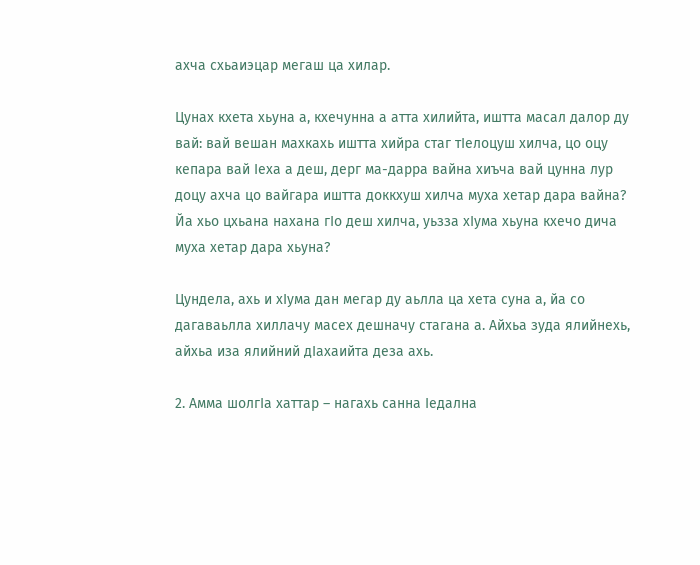ахча схьаиэцар мегаш ца хилар.

Цунах кхета хьуна а, кхечунна а атта хилийта, иштта масал далор ду вай: вай вешан махкахь иштта хийра стаг тIелоцуш хилча, цо оцу кепара вай Iеха а деш, дерг ма-дарра вайна хиъча вай цунна лур доцу ахча цо вайгара иштта доккхуш хилча муха хетар дара вайна? Йа хьо цхьана нахана гIо деш хилча, уьзза хIума хьуна кхечо дича муха хетар дара хьуна?

Цундела, ахь и хIума дан мегар ду аьлла ца хета суна а, йа со дагаваьлла хиллачу масех дешначу стагана а. Айхьа зуда ялийнехь, айхьа иза ялийний дIахаийта деза ахь.

2. Амма шолгIа хаттар – нагахь санна Iедална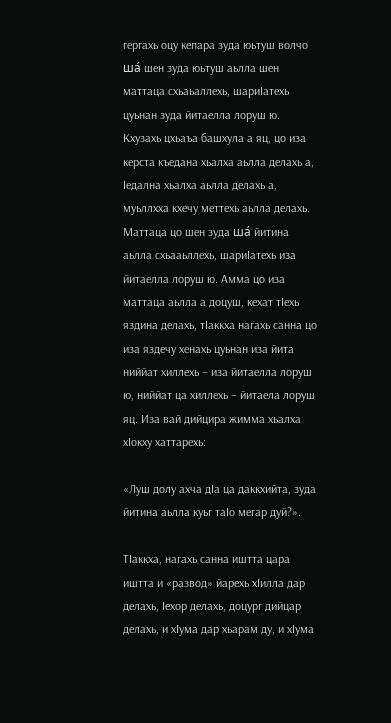гергахь оцу кепара зуда юьтуш волчо ша́ шен зуда юьтуш аьлла шен маттаца схьаьаллехь, шариIатехь цуьнан зуда йитаелла лоруш ю. Кхузахь цхьаъа башхула а яц, цо иза керста къедана хьалха аьлла делахь а, Iедална хьалха аьлла делахь а, муьллхха кхечу меттехь аьлла делахь. Маттаца цо шен зуда ша́ йитина аьлла схьааьллехь, шариIатехь иза йитаелла лоруш ю. Амма цо иза маттаца аьлла а доцуш, кехат тIехь яздина делахь, тIаккха нагахь санна цо иза яздечу хенахь цуьнан иза йита ниййат хиллехь – иза йитаелла лоруш ю, ниййат ца хиллехь – йитаела лоруш яц. Иза вай дийцира жимма хьалха хIокху хаттарехь:

«Луш долу ахча дIа ца даккхийта, зуда йитина аьлла куьг таIо мегар дуй?».

ТIаккха, нагахь санна иштта цара иштта и «развод» йарехь хIилла дар делахь, Iехор делахь, доцург дийцар делахь, и хIума дар хьарам ду, и хIума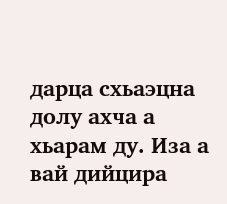дарца схьаэцна долу ахча а хьарам ду. Иза а вай дийцира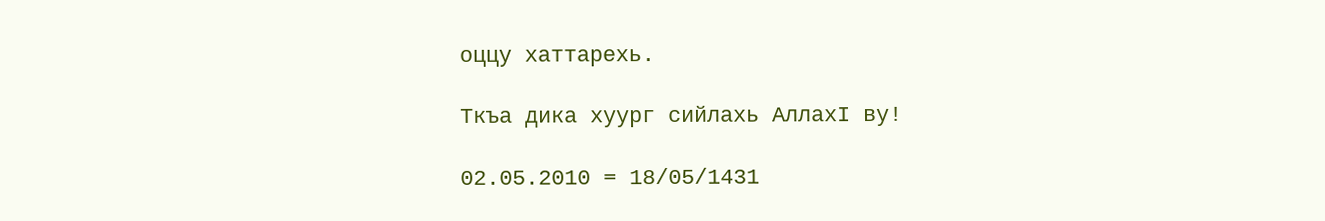оццу хаттарехь.

Ткъа дика хуург сийлахь АллахI ву!

02.05.2010 = 18/05/1431